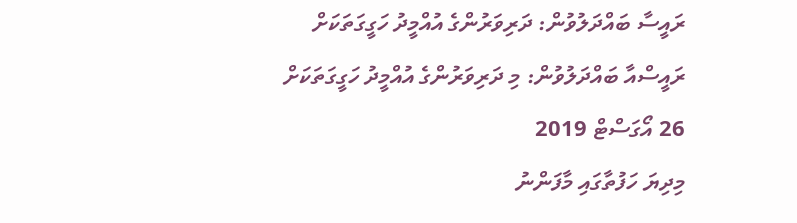ރައީސާ ބައްދަލުވުން: ދަރިވަރުންގެ އުއްމީދު ހަގީގަތަކަށް
ރައީސްއާ ބައްދަލުވުން: މި ދަރިވަރުންގެ އުއްމީދު ހަގީގަތަކަށް
26 އޯގަސްޓް 2019
މިދިޔަ ހަފުތާގައި މާފަންނު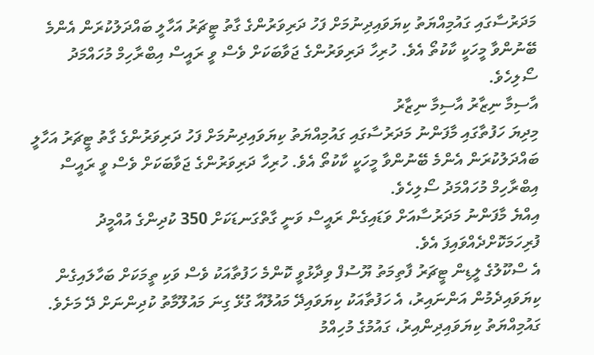މަދަރުސާގައި ގައުމިއްޔަތު ކިޔަވައިދިނުމަށް ފަހު ދަރިވަރުންގެ ގާތު ޓީޗަރު އަހާލީ ބައްދަލުކުރަން އެންމެ ބޭނުންވާ މީހަކީ ކާކުތޯ އެވެ. ހުރިހާ ދަރިވަރުންގެ ޖަވާބަކަށް ވެސް ވީ ރައީސް އިބްރާހިމް މުހައްމަދު ސޯލިހެވެ.
އާސިމާ ނިޒާރު އާސިމާ ނިޒާރު
މިދިޔަ ހަފުތާގައި މާފަންނު މަދަރުސާގައި ގައުމިއްޔަތު ކިޔަވައިދިނުމަށް ފަހު ދަރިވަރުންގެ ގާތު ޓީޗަރު އަހާލީ ބައްދަލުކުރަން އެންމެ ބޭނުންވާ މީހަކީ ކާކުތޯ އެވެ. ހުރިހާ ދަރިވަރުންގެ ޖަވާބަކަށް ވެސް ވީ ރައީސް އިބްރާހިމް މުހައްމަދު ސޯލިހެވެ.
އިއްޔެ މާފަންނު މަދަރުސާއަށް ވަޑައިގެން ރައީސް ވަނީ ގާތްގަނޑަކަށް 350 ކުދިންގެ އުއްމީދު ފުރިހަމަކޮށްދެއްވައިފަ އެވެ.
އެ ސްކޫލުގެ ލީޑިން ޓީޗަރު ފާތިމަތު ޔޫސުފް ވިދާޅުވީ ކޮންމެ ހަފުތާއަކު ވެސް ވަކި ތީމަކަށް ބަހާލައިގެން ކިޔަވައިދެމުން އަންނައިރު، އެ ހަފުތާއަކު ކިޔަވައިދޭ މައުލޫއާ ގުޅޭ ގިނަ މައުލޫމާތު ކުދިންނަށް ދޭ މަށެވެ. ގައުމިއްޔަތު ކިޔަވައިދިންއިރު، ގައުމުގެ މުހިއްމު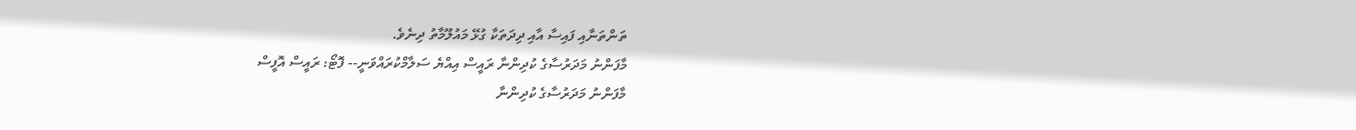ތަންތަނާއި ފައިސާ އާއި ދިދަތަކާ ގުޅޭ މައުލޫމާތު ދިނެވެ.
މާފަންނު މަދަރުސާގެ ކުދިންނާ ރައީސް އިއްޔެ ސަލާމްކުރައްވަނީ-- ފޮޓޯ: ރައީސް އޮފީސް
މާފަންނު މަދަރުސާގެ ކުދިންނާ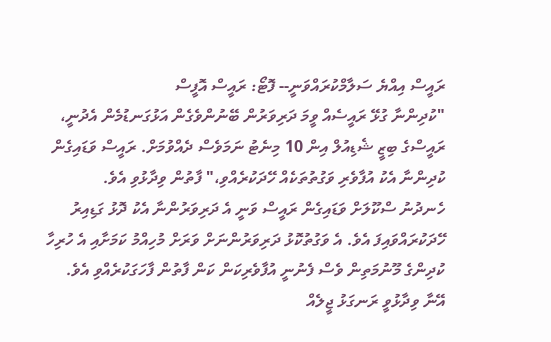ރައީސް އިއްޔެ ސަލާމްކުރައްވަނީ-- ފޮޓޯ: ރައީސް އޮފީސް
"ކުދިންނާ ގުޅޭ ރައީސެއް ވީމަ ދަރިވަރުން ބޭނުންވެގެން އަޅުގަނޑުމެން އެދުނީ، ރައީސްގެ ބިޒީ ޝެޑިއުލް އިން 10 މިނެޓު ނަމަވެސް ދެއްވުމަށް. ރައީސް ވަޑައިގެން ކުދިންނާ އެކު އުފާވެރި ވަގުތުތަކެއް ހޭދަކުރެއްވި،" ފާތުން ވިދާޅުވި އެވެ.
ހެނދުނު ސްކޫލަށް ވަޑައިގެން ރައީސް ވަނީ އެ ދަރިވަރުންނާ އެކު ދޮޅު ގަޑިއިރު ހޭދަކުރައްވައިފަ އެވެ. އެ ވަގުތުކޮޅު ދަރިވަރުންނަށް ވަރަށް މުހިއްމު ކަމަށާއި އެ ހުރިހާ ކުދިންގެ މޫނުމަތިން ވެސް ފެނުނީ އުފާވެރިކަން ކަން ފާތުން ފާހަގަކުރެއްވި އެވެ.
އޭނާ ވިދާޅުވީ ރަނގަޅު ޖީލެއް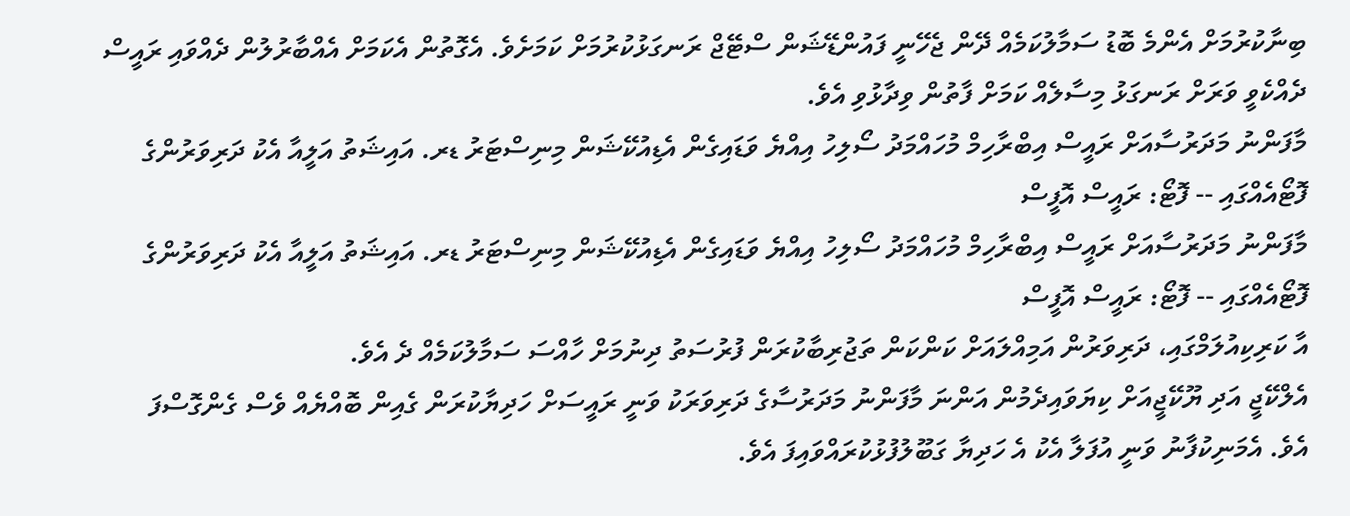ބިނާކުރުމަށް އެންމެ ބޮޑު ސަމާލުކަމެއް ދޭން ޖެހޭނީ ފައުންޑޭޝަން ސްޓޭޖް ރަނގަޅުކުރުމަށް ކަމަށެވެ. އެގޮތުން އެކަމަށް އެއްބާރުލުން ދެއްވައި ރައީސް ދެއްކެވީ ވަރަށް ރަނގަޅު މިސާލެއް ކަމަށް ފާތުން ވިދާޅުވި އެވެ.
މާފަންނު މަދަރުސާއަށް ރައީސް އިބްރާހިމް މުހައްމަދު ސޯލިހު އިއްޔެ ވަޑައިގެން އެޑިއުކޭޝަން މިނިސްޓަރު ޑރ. އައިޝަތު އަލީއާ އެކު ދަރިވަރުންގެ ފޮޓޯއެއްގައި -- ފޮޓޯ: ރައީސް އޮފީސް
މާފަންނު މަދަރުސާއަށް ރައީސް އިބްރާހިމް މުހައްމަދު ސޯލިހު އިއްޔެ ވަޑައިގެން އެޑިއުކޭޝަން މިނިސްޓަރު ޑރ. އައިޝަތު އަލީއާ އެކު ދަރިވަރުންގެ ފޮޓޯއެއްގައި -- ފޮޓޯ: ރައީސް އޮފީސް
އާ ކަރިކިއުލަމްގައި، ދަރިވަރުން އަމިއްލައަށް ކަންކަން ތަޖުރިބާކުރަން ފުރުސަތު ދިނުމަށް ހާއްސަ ސަމާލުކަމެއް ދެ އެވެ.
އެލްކޭޖީ އަދި ޔޫކޭޖީއަށް ކިޔަވައިދެމުން އަންނަ މާފަންނު މަދަރުސާގެ ދަރިވަރަކު ވަނީ ރައީސަށް ހަދިޔާކުރަން ގެއިން ބޮއްޔެއް ވެސް ގެންގޮސްފަ އެވެ. އެމަނިކުފާނު ވަނީ އުފަލާ އެކު އެ ހަދިޔާ ގަބޫލުފުޅުކުރައްވައިފަ އެވެ.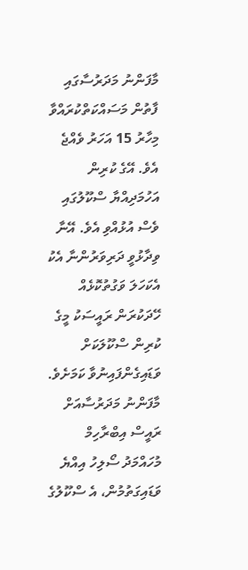މާފަންނު މަދަރުސާގައި ފާތުން މަސައްކަތްކުރައްވާ މިހާރު 15 އަހަރު ވެއްޖެ އެވެ. އޭގެ ކުރިން އަހުމަދިއްޔާ ސްކޫލުގައި ވެސް އުޅުއްވި އެވެ. އޭނާ ވިދާޅުވީ ދަރިވަރުންނާ އެކު އެކަހަލަ ވަގުތުކޮޅެއް ހޭދަކުރަން ރައީސަކު މީގެ ކުރިން ސްކޫލަކަށް ވަޑައިގެންފައިނުވާ ކަމަށެވެ.
މާފަންނު މަދަރުސާއަށް ރައީސް އިބްރާހިމް މުހައްމަދު ސޯލިހު އިއްޔެ ވަޑައިގަތުމުން، އެ ސްކޫލުގެ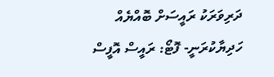ދަރިވަރަކު ރައީސަށް ބޮއްޔެއް ހަދިޔާކުރަނީ- ފޮޓޯ: ރައީސް އޮފީސް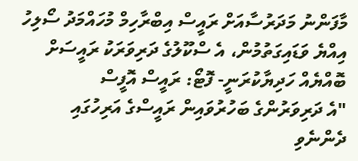މާފަންނު މަދަރުސާއަށް ރައީސް އިބްރާހިމް މުހައްމަދު ސޯލިހު އިއްޔެ ވަޑައިގަތުމުން، އެ ސްކޫލުގެ ދަރިވަރަކު ރައީސަށް ބޮއްޔެއް ހަދިޔާކުރަނީ- ފޮޓޯ: ރައީސް އޮފީސް
"އެ ދަރިވަރުންގެ ބަހުރުވައިން ރައީސްގެ އަރިހުގައި ދެންނެވި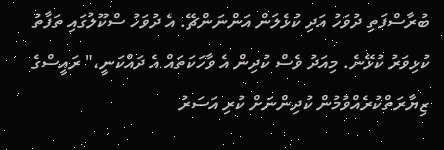ބުރާސްފަތި ދުވަހު އަދި ކުޅެލަން އަންނަންޗޭ. އެ ދުވަހު ސްކޫލުގައި ތަފާތު ކުޅިވަރު ކުޅޭނެ. މިއަދު ވެސް ކުދިން އެ ވާހަކަތައް އެ ދައްކަނީ،" ރައީސްގެ ޒިޔާރަތްކުރެއްވުމުން ކުދިންނަށް ކުރި އަސަރު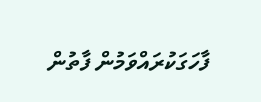ފާހަގަކުރައްވަމުން ފާތުން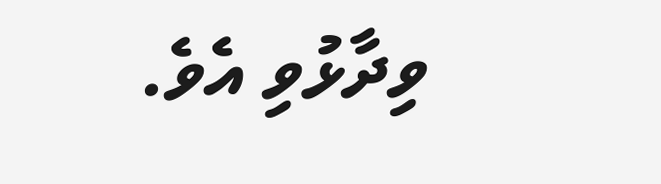ވިދާޅުވި އެވެ.